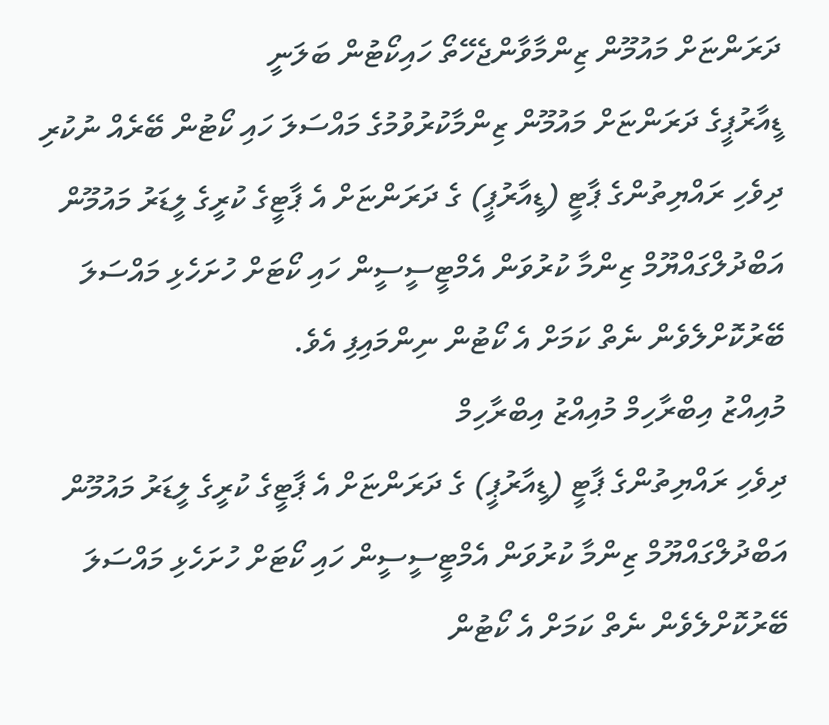ދަރަންޏަށް މައުމޫން ޒިންމާވާންޖެހޭތޯ ހައިކޯޓުން ބަލަނީ
ޑީއާރުޕީގެ ދަރަންޏަށް މައުމޫން ޒިންމާކުރުވުމުގެ މައްސަލަ ހައި ކޯޓުން ބޭރެއް ނުކުރި
ދިވެހި ރައްޔިތުންގެ ޕާޓީ (ޑީއާރުޕީ) ގެ ދަރަންޏަށް އެ ޕާޓީގެ ކުރީގެ ލީޑަރު މައުމޫން އަބްދުލްގައްޔޫމް ޒިންމާ ކުރުވަން އެމްޓީސީސީން ހައި ކޯޓަށް ހުށަހެޅި މައްސަލަ ބޭރުކޮށްލެވެން ނެތް ކަމަށް އެ ކޯޓުން ނިންމައިފި އެވެ.
މުއިއްޒު އިބްރާހިމް މުއިއްޒު އިބްރާހިމް
ދިވެހި ރައްޔިތުންގެ ޕާޓީ (ޑީއާރުޕީ) ގެ ދަރަންޏަށް އެ ޕާޓީގެ ކުރީގެ ލީޑަރު މައުމޫން އަބްދުލްގައްޔޫމް ޒިންމާ ކުރުވަން އެމްޓީސީސީން ހައި ކޯޓަށް ހުށަހެޅި މައްސަލަ ބޭރުކޮށްލެވެން ނެތް ކަމަށް އެ ކޯޓުން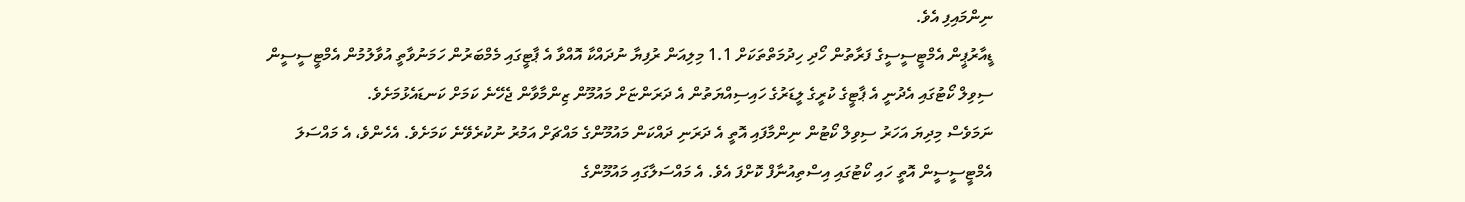ނިންމައިފި އެވެ.
ޑީއާރުޕީން އެމްޓީސީސީގެ ފަރާތުން ހޯދި ހިދުމަތްތަކަށް 1.1 މިލިއަން ރުފިޔާ ނުދައްކާ އޮއްވާ އެ ޕާޓީގައި މެމްބަރުން ހަމަނުވާތީ އުވާލުމުން އެމްޓީސީސީން ސިވިލް ކޯޓުގައި އެދުނީ އެ ޕާޓީގެ ކުރީގެ ލީޑަރުގެ ހައިސިއްޔަތުން އެ ދަރަންޏަށް މައުމޫން ޒިންމާވާން ޖެހޭނެ ކަމަށް ކަނޑައެޅުމަށެވެ.
ނަމަވެސް މިދިޔަ އަހަރު ސިވިލް ކޯޓުން ނިންމާފައި އޮތީ އެ ދަރަނި ދައްކަން މައުމޫންގެ މައްޗަށް އަމުރު ނުކުރެވޭނެ ކަމަށެވެ. އެހެންވެ، އެ މައްސަލަ އެމްޓީސީސީން އޮތީ ހައި ކޯޓުގައި އިސްތިއުނާފް ކޮށްފަ އެވެ. އެ މައްސަލާގައި މައުމޫންގެ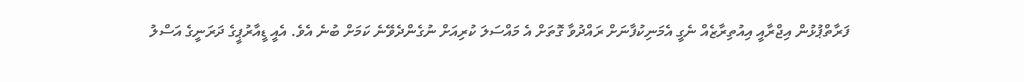ފަރާތްޕުޅުން އިޖްރާއީ އިއުތިރާޒެއް ނެގީ އެމަނިކުފާނަށް ރައްދުވާ ގޮތަށް އެ މައްސަލަ ކުރިއަށް ނުގެންދެވޭނެ ކަމަށް ބުނެ އެވެ. އެއީ ޑީއާރުޕީގެ ދަރަނީގެ އަސްލު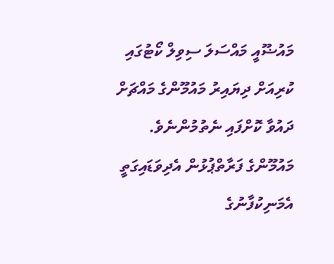މައުޟޫއީ މައްސަލަ ސިވިލް ކޯޓުގައި ކުރިއަށް ދިޔައިރު މައުމޫންގެ މައްޗަށް ދައުވާ ކޮށްފައި ނެތުމުންނެވެ.
މައުމޫންގެ ފަރާތްޕުޅުން އެދިވަޑައިގަތީ އެމަނިކުފާނުގެ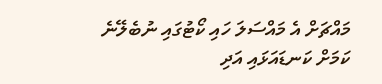މައްޗަށް އެ މައްސަލަ ހައި ކޯޓުގައި ނުބެލޭނެ ކަމަށް ކަނޑައަޅައި އަދި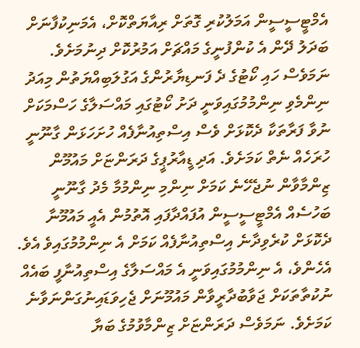އެމްޓީސީސީން އަމަލުކުރި ގޮތަށް ރިއާޔަތްކޮށް، އެމަނިކުފާނަށް ބަދަލު ދޭން އެ ކުންފުނީގެ މައްޗަށް އަމުރުކޮށް ދިނުމަށެވެ.
ނަމަވެސް ހައި ކޯޓުގެ ދެ ފަނޑިޔާރުންގެ އަގުލަބިއްޔަތުން މިއަދު ނިންމެވި ނިންމުމުގައިވަނީ ދަށު ކޯޓުގައި މައްސަލާގެ ހަސްމަކަށް ނުވާ ފަރާތަކާ ދެކޮޅަށް ވެސް އިސްތިއުނާފެއް ހުށަހަޅަން ގާނޫނީ ހުރަހެއް ނެތް ކަމަށެވެ. އަދި ޑީއާރުޕީގެ ދަރަންޏަށް މައުމޫން ޒިންމާވާން ނުޖެހޭނެ ކަމަށް ނިންމި ނިންމުމާ މެދު ގާނޫނީ ބަހުސެއް އެމްޓީސީސީން އުފައްދާފައި އޮތުމުން އެއީ މައުމޫނާ ދެކޮޅަށް ކުރެވިދާނެ އިސްތިއުނާފެއް ކަމަށް އެ ނިންމުމުގައިވެ އެވެ.
އެހެންވެ، އެ ނިންމުމުގައިވަނީ އެ މައްސަލާގެ އިސްތިއުނާފީ ބައެއް ނުކުތާތަކަށް ޖަވާބުދާރީވާން މައުމޫނަށް ޖެހިވަޑައިނުގަންނަވާނެ ކަމަށެވެ. ނަމަވެސް ދަރަންޏަށް ޒިންމާވުމުގެ ބަޔާ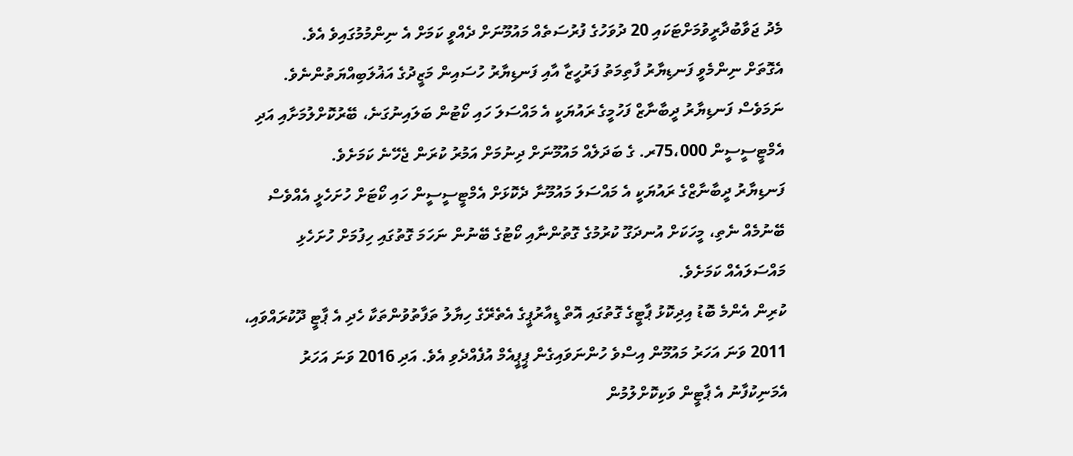މެދު ޖަވާބުދާރީވުމަށްޓަކައި 20 ދުވަހުގެ ފުރުސަތެއް މައުމޫނަށް ދެއްވީ ކަމަށް އެ ނިންމުމުގައިވެ އެވެ.
އެގޮތަށް ނިންމެވީ ފަނޑިޔާރު ފާތިމަތު ފަރުހީޒާ އާއި ފަނޑިޔާރު ހުސައިން މަޒީދުގެ އަޣުލަބިއްޔަތުންނެވެ. ނަމަވެސް ފަނޑިޔާރު ދީބާނާޒް ފަހުމީގެ ރައުޔަކީ އެ މައްސަލަ ހައި ކޯޓުން ބަލައިނުގަނެ، ބޭރުކޮށްލުމަށާއި އަދި އެމްޓީސީސީން 75،000ރ. ގެ ބަދަލެއް މައުމޫނަށް ދިނުމަށް އަމުރު ކުރަން ޖެހޭނެ ކަމަށެވެ.
ފަނޑިޔާރު ދީބާނާޒްގެ ރައުޔަކީ އެ މައްސަލަ މައުމޫނާ ދެކޮޅަށް އެމްޓީސީސީން ހައި ކޯޓަށް ހުށަހެޅީ އެއްވެސް ބޭނުމެއް ނެތި، މީހަކަށް އުނދަގޫ ކުރުމުގެ ގޮތުންނާއި ކޯޓުގެ ބޭނުން ނަހަމަ ގޮތުގައި ހިފުމަށް ހުށަހެޅި މައްސަލައެއް ކަމަށެވެ.
ކުރިން އެންމެ ބޮޑު އިދިކޮޅު ޕާޓީގެ ގޮތުގައި އޮތް ޑީއާރުޕީގެ އެތެރޭގެ ހިޔާލު ތަފާތުވުންތަކާ ހެދި އެ ޕާޓީ ދޫކުރައްވައި، 2011 ވަނަ އަހަރު މައުމޫން އިސްވެ ހުންނަވައިގެން ޕީޕީއެމް އުފެއްދެވި އެވެ. އަދި 2016 ވަނަ އަހަރު އެމަނިކުފާނު އެ ޕާޓީން ވަކިކޮށްލުމުން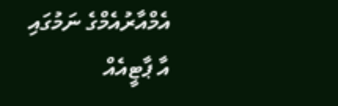އެމްއާރުއެމްގެ ނަމުގައި އާ ޕާޓީއެއް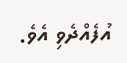އުފެއްދެވި އެވެ.